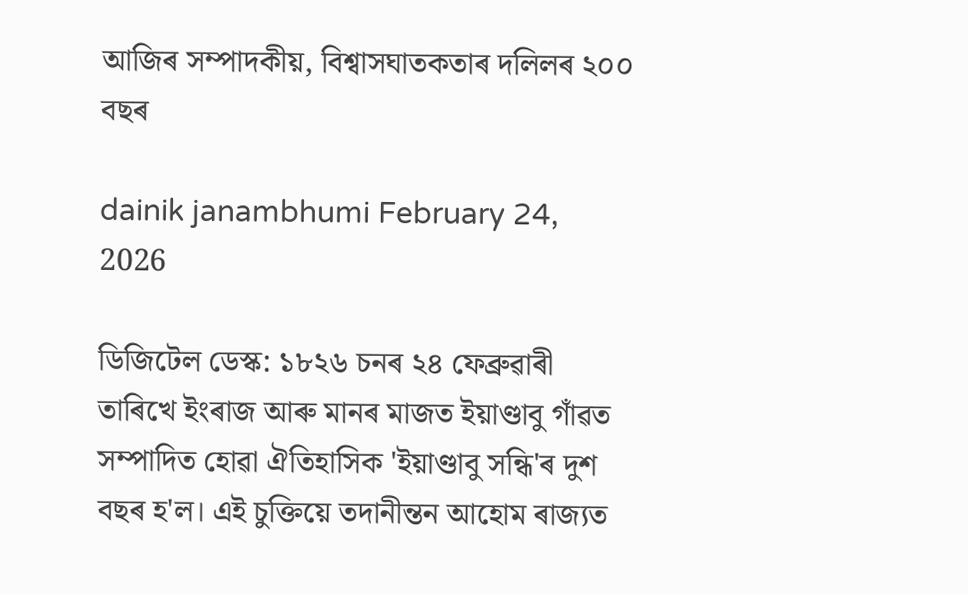আজিৰ সম্পাদকীয়, বিশ্বাসঘাতকতাৰ দলিলৰ ২০০ বছৰ

dainik janambhumi February 24, 2026

ডিজিটেল ডেস্ক: ১৮২৬ চনৰ ২৪ ফেব্ৰুৱাৰী তাৰিখে ইংৰাজ আৰু মানৰ মাজত ইয়াণ্ডাবু গাঁৱত সম্পাদিত হোৱা ঐতিহাসিক 'ইয়াণ্ডাবু সন্ধি'ৰ দুশ বছৰ হ'ল। এই চুক্তিয়ে তদানীন্তন আহোম ৰাজ্যত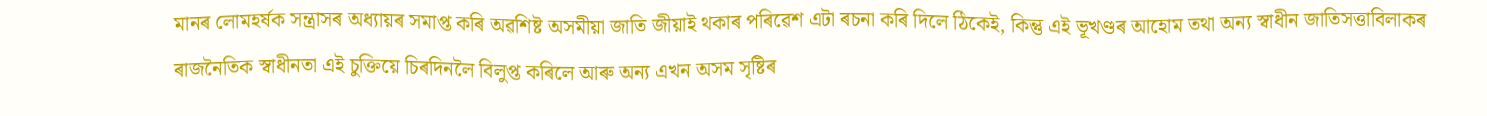মানৰ লোমহর্ষক সন্ত্ৰাসৰ অধ্যায়ৰ সমাপ্ত কৰি অৱশিষ্ট অসমীয়া জাতি জীয়াই থকাৰ পৰিৱেশ এটা ৰচনা কৰি দিলে ঠিকেই, কিন্তু এই ভূখণ্ডৰ আহোম তথা অন্য স্বাধীন জাতিসত্তাবিলাকৰ ৰাজনৈতিক স্বাধীনতা এই চুক্তিয়ে চিৰদিনলৈ বিলুপ্ত কৰিলে আৰু অন্য এখন অসম সৃষ্টিৰ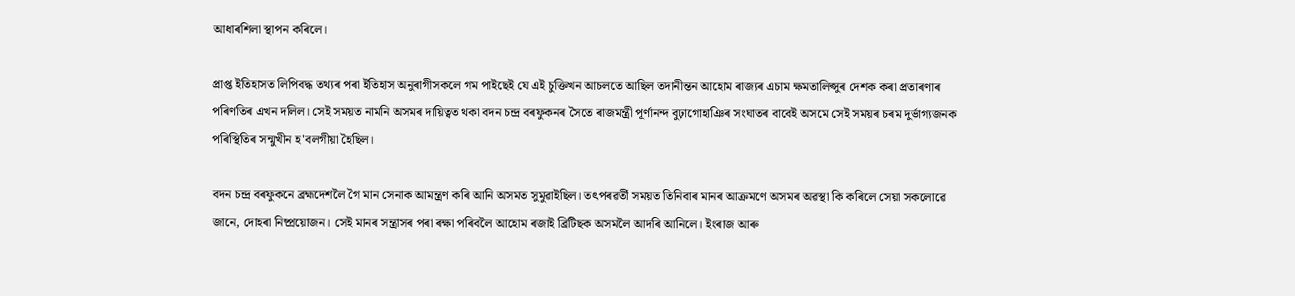আধাৰশিলা স্থাপন কৰিলে।

প্রাপ্ত ইতিহাসত লিপিবদ্ধ তথ্যৰ পৰা ইতিহাস অনুৰাগীসকলে গম পাইছেই যে এই চুক্তিখন আচলতে আছিল তদানীন্তন আহোম ৰাজ্যৰ এচাম ক্ষমতালিপ্সুৰ দেশক কৰা প্ৰতাৰণাৰ পৰিণতিৰ এখন দলিল। সেই সময়ত নামনি অসমৰ দায়িত্বত থকা বদন চন্দ্ৰ বৰফুকনৰ সৈতে ৰাজমন্ত্ৰী পূর্ণানন্দ বুঢ়াগোহাঞিৰ সংঘাতৰ বাবেই অসমে সেই সময়ৰ চৰম দুর্ভাগ্যজনক পৰিস্থিতিৰ সন্মুখীন হ'বলগীয়া হৈছিল।

বদন চন্দ্ৰ বৰফুকনে ব্রহ্মদেশলৈ গৈ মান সেনাক আমন্ত্ৰণ কৰি আনি অসমত সুমুৱাইছিল। তৎপৰৱৰ্তী সময়ত তিনিবাৰ মানৰ আক্রমণে অসমৰ অৱস্থা কি কৰিলে সেয়া সকলোৱে জানে, দোহৰা নিষ্প্রয়োজন। সেই মানৰ সন্ত্ৰাসৰ পৰা ৰক্ষা পৰিবলৈ আহোম ৰজাই ব্রিটিছক অসমলৈ আদৰি আনিলে। ইংৰাজ আৰু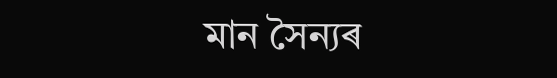মান সৈন্যৰ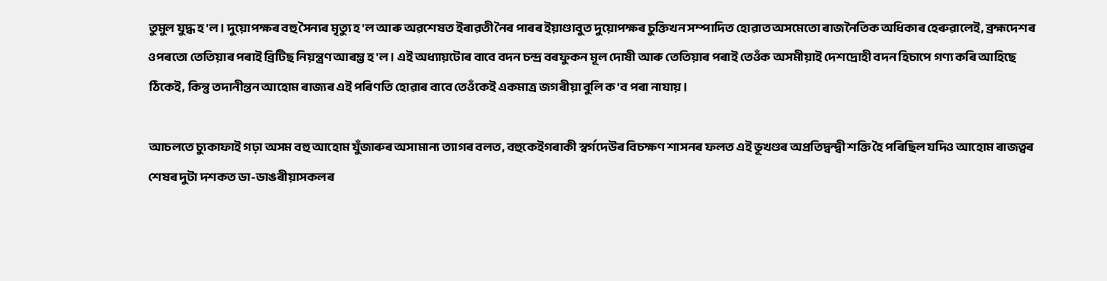তুমুল যুদ্ধ হ'ল। দুয়োপক্ষৰ বহু সৈন্যৰ মৃত্যু হ'ল আৰু অৱশেষত ইৰাৱতী নৈৰ পাৰৰ ইয়াণ্ডাবুত দুয়োপক্ষৰ চুক্তিখন সম্পাদিত হোৱাত অসমেতো ৰাজনৈতিক অধিকাৰ হেৰুৱালেই, ব্ৰহ্মদেশৰ ওপৰতো তেতিয়াৰ পৰাই ব্ৰিটিছ নিয়ন্ত্ৰণ আৰম্ভ হ'ল। এই অধ্যায়টোৰ বাবে বদন চন্দ্ৰ বৰফুকন মূল দোষী আৰু তেতিয়াৰ পৰাই তেওঁক অসমীয়াই দেশদ্রোহী বদন হিচাপে গণ্য কৰি আহিছে ঠিকেই, কিন্তু তদানীন্তন আহোম ৰাজ্যৰ এই পৰিণতি হোৱাৰ বাবে তেওঁকেই একমাত্র জগৰীয়া বুলি ক'ব পৰা নাযায়।

আচলতে চ্যুকাফাই গঢ়া অসম বহু আহোম যুঁজাৰুৰ অসামান্য ত্যাগৰ বলত, বহুকেইগৰাকী স্বৰ্গদেউৰ বিচক্ষণ শাসনৰ ফলত এই ভূখণ্ডৰ অপ্রতিদ্বন্দ্বী শক্তি হৈ পৰিছিল যদিও আহোম ৰাজত্বৰ শেষৰ দুটা দশকত ডা-ডাঙৰীয়াসকলৰ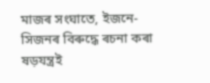মাজৰ সংঘাতে, ইজনে-সিজনৰ বিৰুদ্ধে ৰচনা কৰা ষড়যন্ত্রই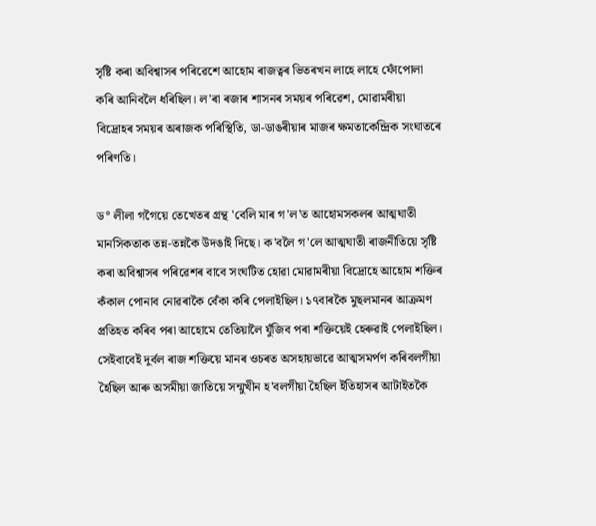সৃষ্টি কৰা অবিশ্বাসৰ পৰিৱেশে আহোম ৰাজত্বৰ ভিতৰখন লাহে লাহে ফোঁপোলা কৰি আনিবলৈ ধৰিছিল। ল'ৰা ৰজাৰ শাসনৰ সময়ৰ পৰিৱেশ, মোৱামৰীয়া বিদ্ৰোহৰ সময়ৰ অৰাজক পৰিস্থিতি, ডা-ডাঙৰীয়াৰ মাজৰ ক্ষমতাকেন্দ্ৰিক সংঘাতৰে পৰিণতি।

ড° লীলা গগৈয়ে তেখেতৰ গ্ৰন্থ 'বেলি মাৰ গ'ল'ত আহোমসকলৰ আত্মঘাতী মানসিকতাক তন্ন-তন্নকৈ উদঙাই দিছে। ক'বলৈ গ'লে আত্মঘাতী ৰাজনীতিয়ে সৃষ্টি কৰা অবিশ্বাসৰ পৰিৱেশৰ বাবে সংঘটিত হোৱা মোৱামৰীয়া বিদ্রোহে আহোম শক্তিৰ কঁকাল পোনাব নোৱৰাকৈ বেঁকা কৰি পেলাইছিল। ১৭বাৰকৈ মুছলমানৰ আক্ৰমণ প্রতিহত কৰিব পৰা আহোমে তেতিয়ালৈ যুঁজিব পৰা শক্তিয়েই হেৰুৱাই পেলাইছিল। সেইবাবেই দুর্বল ৰাজ শক্তিয়ে মানৰ ওচৰত অসহায়ভাৱে আত্মসমর্পণ কৰিবলগীয়া হৈছিল আৰু অসমীয়া জাতিয়ে সন্মুখীন হ'বলগীয়া হৈছিল ইতিহাসৰ আটাইতকৈ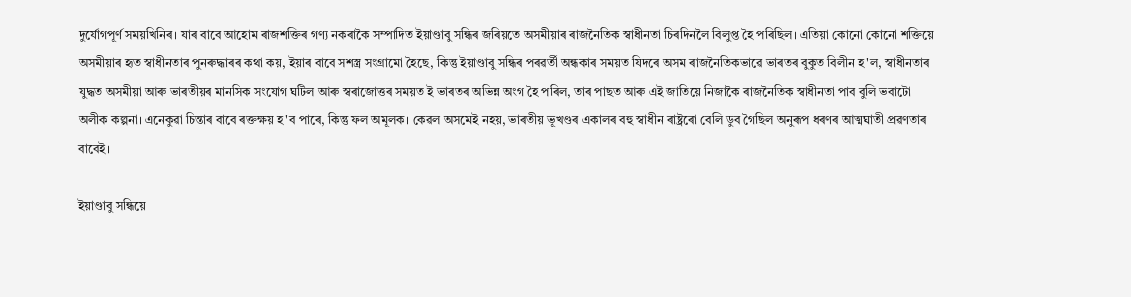দুর্যোগপূর্ণ সময়খিনিৰ। যাৰ বাবে আহোম ৰাজশক্তিৰ গণ্য নকৰাকৈ সম্পাদিত ইয়াণ্ডাবু সন্ধিৰ জৰিয়তে অসমীয়াৰ ৰাজনৈতিক স্বাধীনতা চিৰদিনলৈ বিলুপ্ত হৈ পৰিছিল। এতিয়া কোনো কোনো শক্তিয়ে অসমীয়াৰ হৃত স্বাধীনতাৰ পুনৰুদ্ধাৰৰ কথা কয়, ইয়াৰ বাবে সশস্ত্র সংগ্রামো হৈছে, কিন্তু ইয়াণ্ডাবু সন্ধিৰ পৰৱৰ্তী অন্ধকাৰ সময়ত যিদৰে অসম ৰাজনৈতিকভাৱে ভাৰতৰ বুকুত বিলীন হ'ল, স্বাধীনতাৰ যুদ্ধত অসমীয়া আৰু ভাৰতীয়ৰ মানসিক সংযোগ ঘটিল আৰু স্বৰাজোত্তৰ সময়ত ই ভাৰতৰ অভিন্ন অংগ হৈ পৰিল, তাৰ পাছত আৰু এই জাতিয়ে নিজাকৈ ৰাজনৈতিক স্বাধীনতা পাব বুলি ভবাটো অলীক কল্পনা। এনেকুৱা চিন্তাৰ বাবে ৰক্তক্ষয় হ'ব পাৰে, কিন্তু ফল অমূলক। কেৱল অসমেই নহয়, ভাৰতীয় ভূখণ্ডৰ একালৰ বহু স্বাধীন ৰাষ্ট্ৰৰো বেলি ডুব গৈছিল অনুৰূপ ধৰণৰ আত্মঘাতী প্ৰৱণতাৰ বাবেই।

ইয়াণ্ডাবু সন্ধিয়ে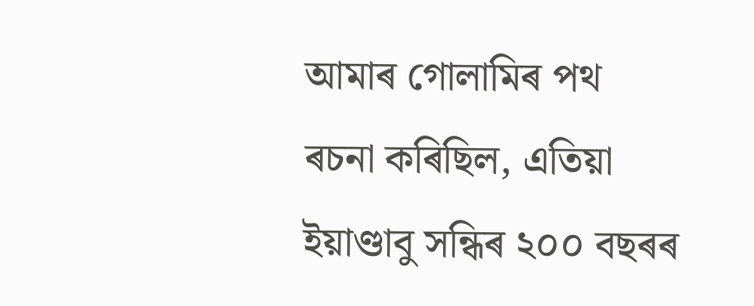আমাৰ গোলামিৰ পথ ৰচনা কৰিছিল, এতিয়া ইয়াণ্ডাবু সন্ধিৰ ২০০ বছৰৰ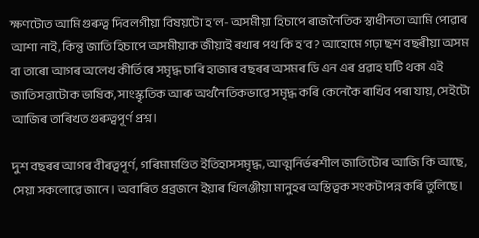ক্ষণটোত আমি গুৰুত্ব দিবলগীয়া বিষয়টো হ'ল- অসমীয়া হিচাপে ৰাজনৈতিক স্বাধীনতা আমি পোৱাৰ আশা নাই, কিন্তু জাতি হিচাপে অসমীয়াক জীয়াই ৰখাৰ পথ কি হ'ব? আহোমে গঢ়া ছশ বছৰীয়া অসম বা তাৰো আগৰ অলেখ কীৰ্তিৰে সমৃদ্ধ চাৰি হাজাৰ বছৰৰ অসমৰ ডি এন এৰ প্ৰৱাহ ঘটি থকা এই জাতিসত্তাটোক ভাষিক, সাংস্কৃতিক আৰু অর্থনৈতিকভাৱে সমৃদ্ধ কৰি কেনেকৈ ৰাখিব পৰা যায়, সেইটো আজিৰ তাৰিখত গুৰুত্বপূর্ণ প্রশ্ন।

দুশ বছৰৰ আগৰ বীৰত্বপূৰ্ণ, গৰিমামণ্ডিত ইতিহাসসমৃদ্ধ, আত্মনিৰ্ভৰশীল জাতিটোৰ আজি কি আছে, সেয়া সকলোৱে জানে। অবাৰিত প্ৰব্ৰজনে ইয়াৰ খিলঞ্জীয়া মানুহৰ অস্তিত্বক সংকটাপন্ন কৰি তুলিছে।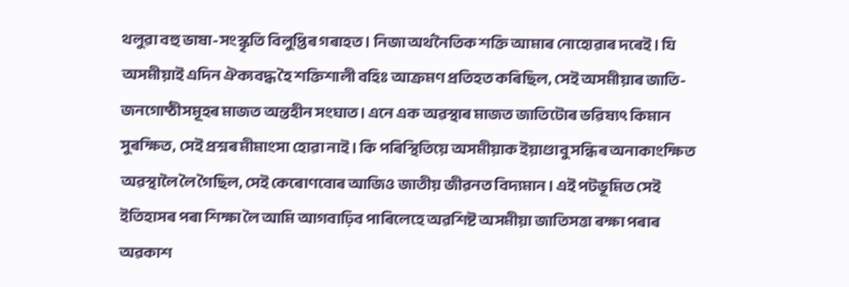থলুৱা বহু ভাষা-সংস্কৃতি বিলুপ্তিৰ গৰাহত। নিজা অর্থনৈতিক শক্তি আমাৰ নোহোৱাৰ দৰেই। যি অসমীয়াই এদিন ঐক্যবদ্ধ হৈ শক্তিশালী বহিঃ আক্রমণ প্রতিহত কৰিছিল, সেই অসমীয়াৰ জাতি-জনগোষ্ঠীসমূহৰ মাজত অন্তহীন সংঘাত। এনে এক অৱস্থাৰ মাজত জাতিটোৰ ভৱিষ্যৎ কিমান সুৰক্ষিত, সেই প্ৰশ্নৰ মীমাংসা হোৱা নাই। কি পৰিস্থিতিয়ে অসমীয়াক ইয়াণ্ডাবু সন্ধিৰ অনাকাংক্ষিত অৱস্থালৈ লৈ গৈছিল, সেই কেৰোণবোৰ আজিও জাতীয় জীৱনত বিদ্যমান। এই পটভূমিত সেই ইতিহাসৰ পৰা শিক্ষা লৈ আমি আগবাঢ়িব পাৰিলেহে অৱশিষ্ট অসমীয়া জাতিসত্তা ৰক্ষা পৰাৰ অৱকাশ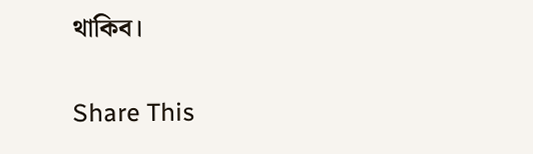থাকিব।

Share This